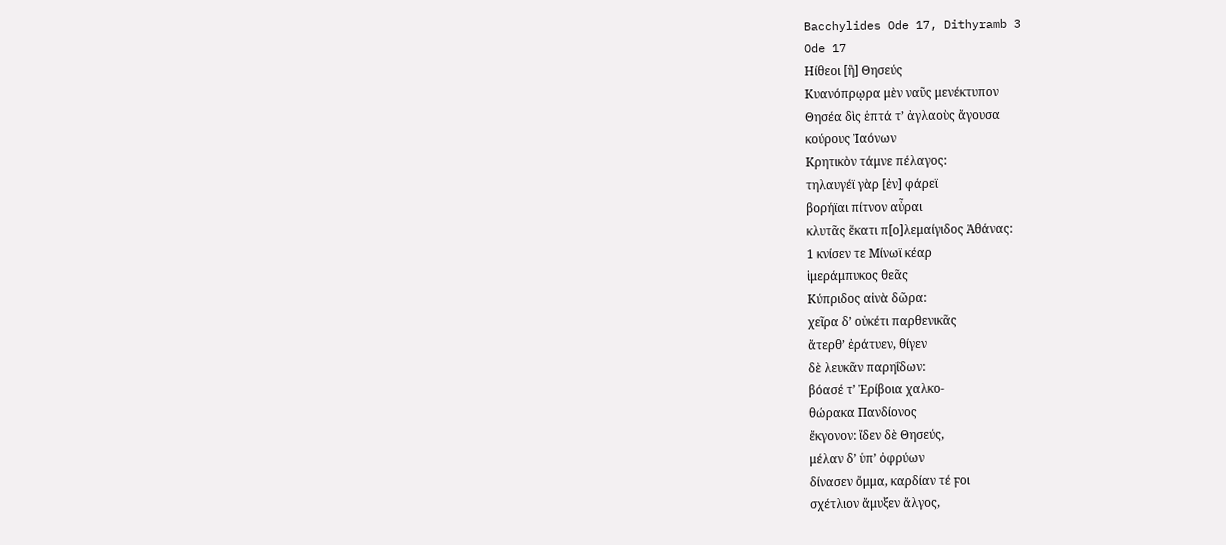Bacchylides Ode 17, Dithyramb 3
Ode 17
Ηίθεοι [ἢ] Θησεύς
Κυανόπρῳρα μὲν ναῦς μενέκτυπον
Θησέα δὶς ἑπτά τ’ ἀγλαοὺς ἄγουσα
κούρους Ἰαόνων
Κρητικὸν τάμνε πέλαγος:
τηλαυγέϊ γὰρ [ἐν] φάρεϊ
βορήϊαι πίτνον αὖραι
κλυτᾶς ἕκατι π[ο]λεμαίγιδος Ἀθάνας:
1 κνίσεν τε Μίνωϊ κέαρ
ἱμεράμπυκος θεᾶς
Κύπριδος αἰνὰ δῶρα:
χεῖρα δ’ οὐκέτι παρθενικᾶς
ἄτερθ’ ἐράτυεν, θίγεν
δὲ λευκᾶν παρηΐδων:
βόασέ τ’ Ἐρίβοια χαλκο-
θώρακα Πανδίονος
ἔκγονον: ἴδεν δὲ Θησεύς,
μέλαν δ’ ὑπ’ ὀφρύων
δίνασεν ὄμμα, καρδίαν τέ ϝοι
σχέτλιον ἄμυξεν ἄλγος,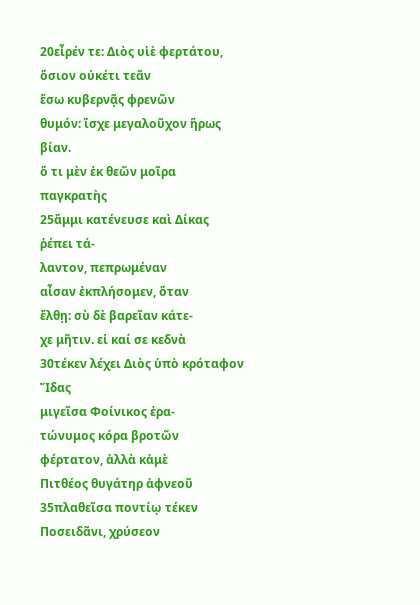20εἶρέν τε: Διὸς υἱὲ φερτάτου,
ὅσιον οὐκέτι τεᾶν
ἔσω κυβερνᾷς φρενῶν
θυμόν: ἴσχε μεγαλοῦχον ἥρως βίαν.
ὅ τι μὲν ἐκ θεῶν μοῖρα παγκρατὴς
25ἄμμι κατένευσε καὶ Δίκας ῥέπει τά-
λαντον, πεπρωμέναν
αἶσαν ἐκπλήσομεν, ὅταν
ἔλθῃ: σὺ δὲ βαρεῖαν κάτε-
χε μῆτιν. εἰ καί σε κεδνὰ
30τέκεν λέχει Διὸς ὑπὸ κρόταφον Ἴδας
μιγεῖσα Φοίνικος ἐρα-
τώνυμος κόρα βροτῶν
φέρτατον, ἀλλὰ κἀμὲ
Πιτθέος θυγάτηρ ἀφνεοῦ
35πλαθεῖσα ποντίῳ τέκεν
Ποσειδᾶνι, χρύσεον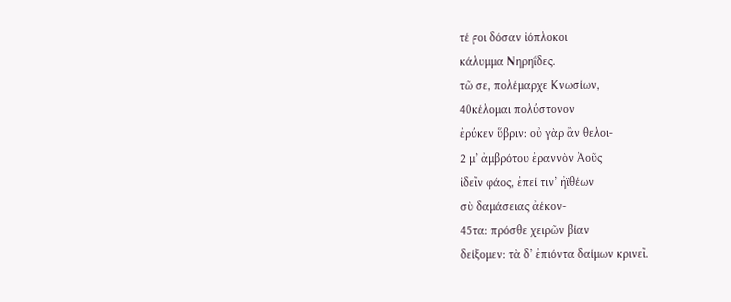τέ ϝοι δόσαν ἰόπλοκοι
κάλυμμα Νηρηΐδες.
τῶ σε, πολέμαρχε Κνωσίων,
40κέλομαι πολύστονον
ἐρύκεν ὕβριν: οὐ γὰρ ἂν θελοι-
2 μ’ ἀμβρότου ἐραννὸν Ἀοῦς
ἰδεῖν φάος, ἐπεί τιν’ ἠϊθέων
σὺ δαμάσειας ἀέκον-
45τα: πρόσθε χειρῶν βίαν
δείξομεν: τὰ δ’ ἐπιόντα δαίμων κρινεῖ.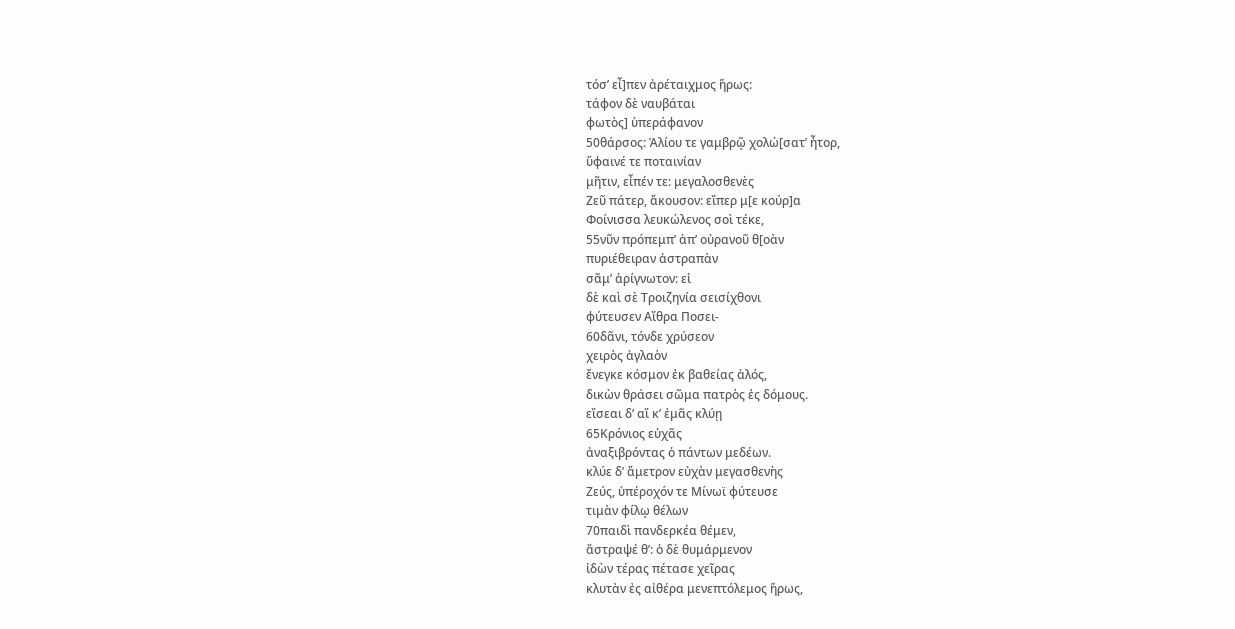τόσ’ εἶ]πεν ἀρέταιχμος ἥρως:
τάφον δὲ ναυβάται
φωτὸς] ὑπεράφανον
50θάρσος: Ἁλίου τε γαμβρῷ χολώ[σατ’ ἦτορ,
ὕφαινέ τε ποταινίαν
μῆτιν, εἶπέν τε: μεγαλοσθενὲς
Ζεῦ πάτερ, ἄκουσον: εἴπερ μ[ε κούρ]α
Φοίνισσα λευκώλενος σοὶ τέκε,
55νῦν πρόπεμπ’ ἀπ’ οὐρανοῦ θ[οὰν
πυριέθειραν ἀστραπὰν
σᾶμ’ ἀρίγνωτον: εἰ
δὲ καὶ σὲ Τροιζηνία σεισίχθονι
φύτευσεν Αἴθρα Ποσει-
60δᾶνι, τόνδε χρύσεον
χειρὸς ἀγλαὸν
ἔνεγκε κόσμον ἐκ βαθείας ἁλός,
δικὼν θράσει σῶμα πατρὸς ἐς δόμους.
εἴσεαι δ’ αἴ κ’ ἐμᾶς κλύῃ
65Κρόνιος εὐχᾶς
ἀναξιβρόντας ὁ πάντων μεδέων.
κλύε δ’ ἄμετρον εὐχὰν μεγασθενὴς
Ζεύς, ὑπέροχόν τε Μίνωϊ φύτευσε
τιμὰν φίλῳ θέλων
70παιδὶ πανδερκέα θέμεν,
ἄστραψέ θ’: ὁ δὲ θυμάρμενον
ἰδὼν τέρας πέτασε χεῖρας
κλυτὰν ἐς αἰθέρα μενεπτόλεμος ἥρως,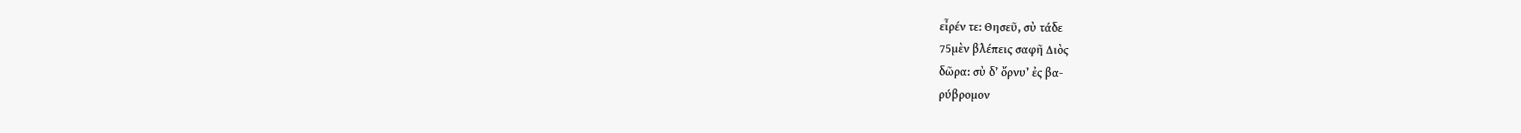εἶρέν τε: Θησεῦ, σὺ τάδε
75μὲν βλέπεις σαφῆ Διὸς
δῶρα: σὺ δ’ ὄρνυ’ ἐς βα-
ρύβρομον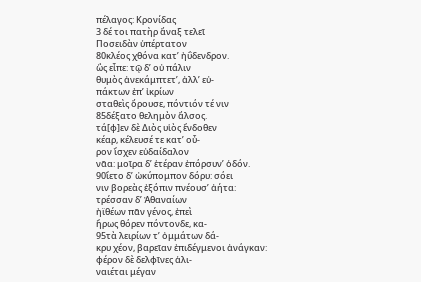πέλαγος: Κρονίδας
3 δέ τοι πατὴρ ἄναξ τελεῖ
Ποσειδὰν ὑπέρτατον
80κλέος χθόνα κατ’ ἠΰδενδρον.
ὣς εἶπε: τῷ δ’ οὐ πάλιν
θυμὸς ἀνεκάμπτετ’, ἀλλ’ εὐ-
πάκτων ἐπ’ ἰκρίων
σταθεὶς ὄρουσε, πόντιόν τέ νιν
85δέξατο θελημὸν ἄλσος.
τά[φ]εν δὲ Διὸς υἱὸς ἔνδοθεν
κέαρ, κέλευσέ τε κατ’ οὖ-
ρον ἴσχεν εὐδαίδαλον
νᾶα: μοῖρα δ’ ἑτέραν ἐπόρσυν’ ὁδόν.
90ἵετο δ’ ὠκύπομπον δόρυ: σόει
νιν βορεὰς ἐξόπιν πνέουσ’ ἀήτα:
τρέσσαν δ’ Ἀθαναίων
ἠϊθέων πᾶν γένος, ἐπεὶ
ἥρως θόρεν πόντονδε, κα-
95τὰ λειρίων τ’ ὀμμάτων δά-
κρυ χέον, βαρεῖαν ἐπιδέγμενοι ἀνάγκαν:
φέρον δὲ δελφῖνες ἁλι-
ναιέται μέγαν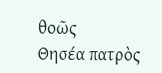θοῶς
Θησέα πατρὸς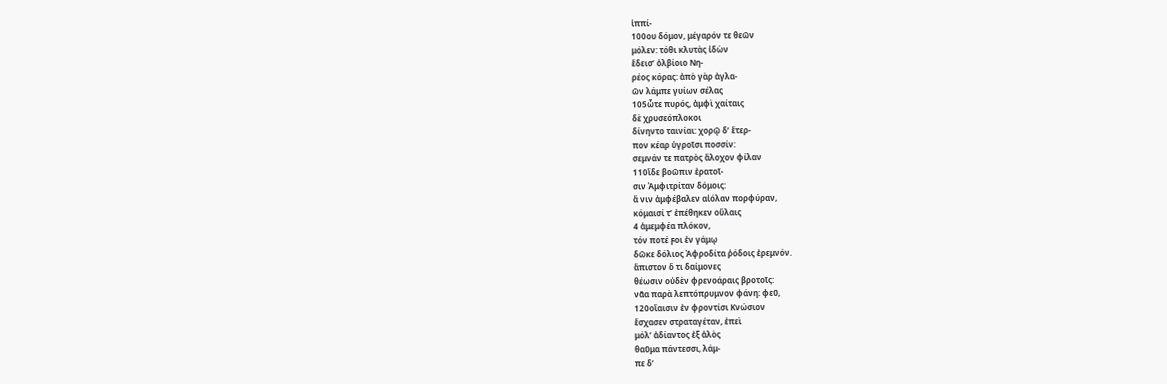ἱππί-
100ου δόμον, μέγαρόν τε θεῶν
μόλεν: τόθι κλυτὰς ἰδὼν
ἔδεισ’ ὀλβίοιο Νη-
ρέος κόρας: ἀπὸ γὰρ ἀγλα-
ῶν λάμπε γυίων σέλας
105ὧτε πυρός, ἀμφὶ χαίταις
δὲ χρυσεόπλοκοι
δίνηντο ταινίαι: χορῷ δ’ ἔτερ-
πον κέαρ ὑγροῖσι ποσσίν:
σεμνάν τε πατρὸς ἄλοχον φίλαν
110ἴδε βοῶπιν ἐρατοῖ-
σιν Ἀμφιτρίταν δόμοις:
ἅ νιν ἀμφέβαλεν αἰόλαν πορφύραν,
κόμαισί τ’ ἐπέθηκεν οὔλαις
4 ἀμεμφέα πλόκον,
τόν ποτέ ϝοι ἐν γάμῳ
δῶκε δόλιος Ἀφροδίτα ῥόδοις ἐρεμνόν.
ἄπιστον ὅ τι δαίμονες
θέωσιν οὐδὲν φρενοάραις βροτοῖς:
νᾶα παρὰ λεπτόπρυμνον φάνη: φεῦ,
120οἵαισιν ἐν φροντίσι Κνώσιον
ἔσχασεν στραταγέταν, ἐπεὶ
μόλ’ ἀδίαντος ἐξ ἁλὸς
θαῦμα πάντεσσι, λάμ-
πε δ’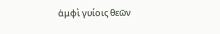ἀμφὶ γυίοις θεῶν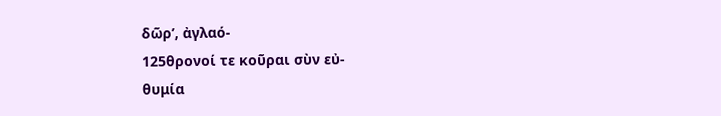δῶρ’, ἀγλαό-
125θρονοί τε κοῦραι σὺν εὐ-
θυμία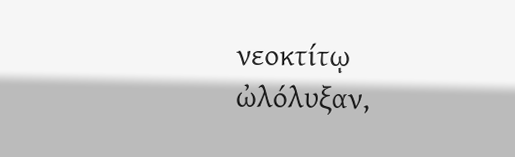νεοκτίτῳ
ὠλόλυξαν,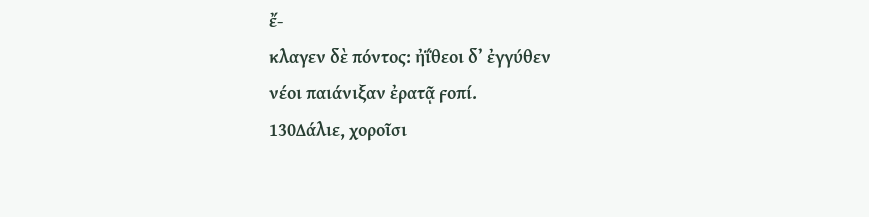ἔ-
κλαγεν δὲ πόντος: ἠΐθεοι δ’ ἐγγύθεν
νέοι παιάνιξαν ἐρατᾷ ϝοπί.
130Δάλιε, χοροῖσι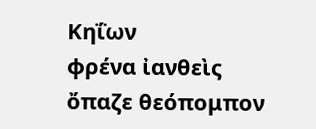Κηΐων
φρένα ἰανθεὶς
ὄπαζε θεόπομπον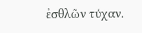ἐσθλῶν τύχαν.